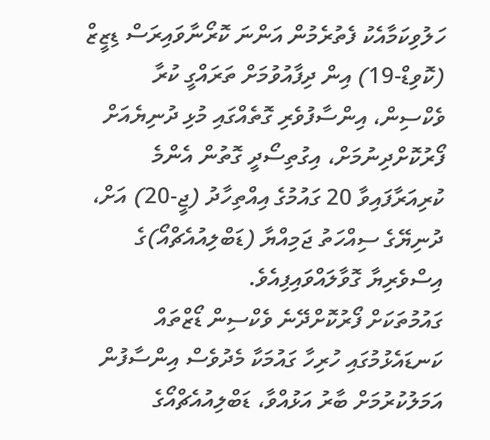ހަލުވިކަމާއެކު ފެތުރެމުން އަންނަ ކޮރޯނާވައިރަސް ޑިޒީޒް (ކޮވިޑް-19) އިން ދިފާއުވުމަށް ތަރައްގީ ކުރާ ވެކްސިން، އިންސާފުވެރި ގޮތެއްގައި މުޅި ދުނިޔެއަށް ފޯރުކޮށްދިނުމަށް، އިގުތިސޯދީ ގޮތުން އެންމެ ކުރިއަރާފައިވާ 20 ގައުމުގެ އިއްތިހާދު (ޖީ-20) އަށް، ދުނިޔޭގެ ސިއްހަތު ޖަމިއްޔާ (ޑަބްލިއުއެޗްއޯ)ގެ އިސްވެރިޔާ ގޮވާލައްވައިފިއެވެ.
ގައުމުތަކަށް ފޯރުކޮށްދޭނެ ވެކްސިން ޑޯޒްތައް ކަނޑައެޅުމުގައި ހުރިހާ ގައުމަކާ މެދުވެސް އިންސާފުން އަމަލުކުރުމަށް ބާރު އަޅުއްވާ، ޑަބްލިއުއެޗްއޯގެ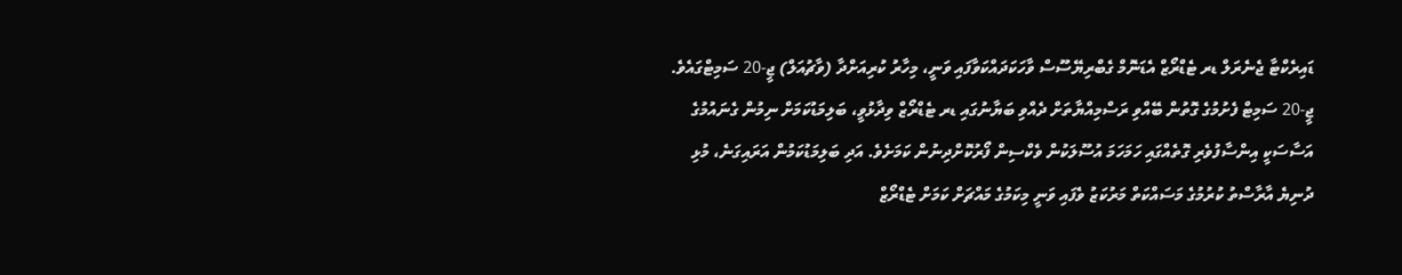ޑައިރެކްޓާ ޖެނެރަލް ޑރ ޓެޑްރޯޒް އެޑަނޮމް ގެބްރިޔޭސޫސް ވާހަކަދައްކަވާފައި ވަނީ، މިހާރު ކުރިއަށްދާ (ވާޗުއަލް) ޖީ-20 ސަމިޓްގައެވެ.
ޖީ-20 ސަމިޓް ފެށުމުގެ ގޮތުން ބޭއްވި ރަސްމިއްޔާތަށް ދެއްވި ބަޔާނުގައި ޑރ ޓެޑްރޯޒް ވިދާޅުވީ، ބަލިމަޑުކަމަށް ނިމުން ގެނައުމުގެ އަސާސަކީ އިންސާފުވެރި ގޮތެއްގައި ހަމަހަމަ އުސޫލަކުން ވެކްސިން ފޯރުކޮށްދިނުން ކަމަށެވެ. އަދި ބަލިމަޑުކަމުން އަރައިގަނެ، މުޅި ދުނިޔެ އާރާސްތު ކުރުމުގެ މަސައްކަތް މަރުކަޒު ވެފައި ވަނީ މިކަމުގެ މައްޗަށް ކަމަށް ޓެޑްރޯޒް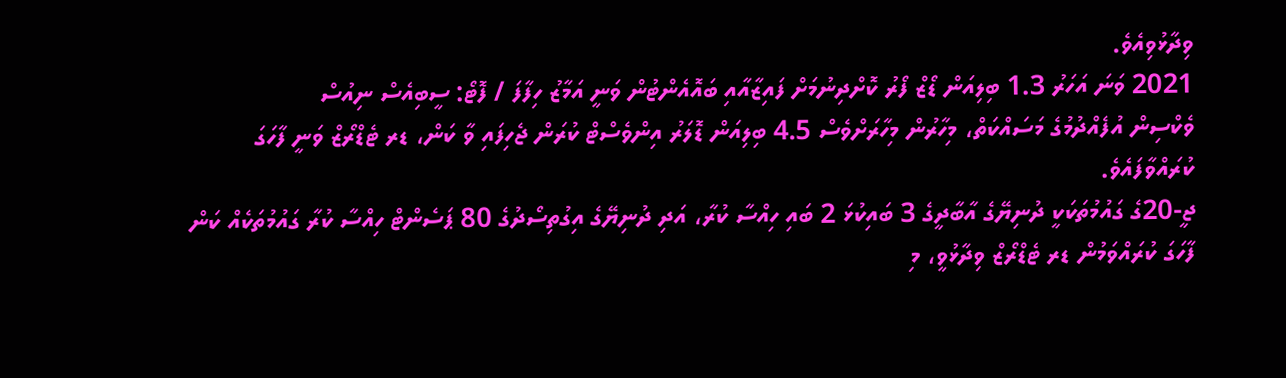ވިދާޅުވިއެވެ.
2021 ވަނަ އަހަރު 1.3 ބިލިއަން ޑޯޒް ފޯރު ކޮށްދިނުމަށް ފައިޒާއާއި ބައޮއެންޓުން ވަނީ އަމާޒު ހިފާފަ / ފޮޓޯ: ސީބިއެސް ނިއުސް
ވެކްސިން އުފެއްދުމުގެ މަސައްކަތް، މިހާރުން މިހާރަށްވެސް 4.5 ބިލިއަން ޑޮލަރު އިންވެސްޓް ކުރަން ޖެހިފައި ވާ ކަން، ޑރ ޓެޑްރޯޒް ވަނީ ފާހަގަ ކުރައްވާފައެވެ.
ޖީ-20ގެ ގައުމުތަކަކީ ދުނިޔޭގެ އާބާދީގެ 3 ބައިކުޅަ 2 ބައި ހިއްސާ ކުރާ، އަދި ދުނިޔޭގެ އިގުތިސޯދުގެ 80 ޕަސެންޓް ހިއްސާ ކުރާ ގައުމުތަކެއް ކަން ފާހަގަ ކުރައްވަމުން ޑރ ޓެޑްރޯޒް ވިދާޅުވީ، މި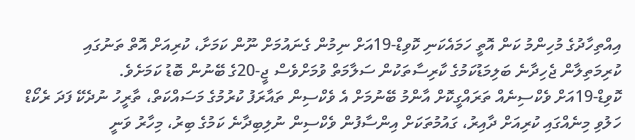އިއްތިހާދުގެ މުހިންމު ކަން އޮތީ ހަމައެކަނި ކޮވިޑް-19އަށް ނިމުން ގެނައުމަށް ނޫން ކަމަށާ، ކުރިއަށް އޮތް ތަނުގައި ކުރިމަތިލާން ޖެހިދާނެ ބަލިމަޑުކަމުގެ ކާރިސާތަކުން ސަލާމަތް ވުމަށްވެސް ޖީ-20ގެ ބޭނުން ބޮޑު ކަމަށެވެ.
ކޮވިޑް-19އަށް ވެކްސިނެއް ތަރައްގީކޮށް އާންމު ބޭނުމަށް އެ ވެކްސިން ތައާރަފު ކުރުމުގެ މަސައްކަތް، ތާރީހު ނުދެކޭ ފަދަ ރެކޯޑް ހަލުވި މިނެއްގައި ކުރިއަށް ދާއިރު، ގައުމުތަކަށް އިންސާފުން ވެކްސިން ނުލިބިދާނެ ކަމުގެ ބިރު، މިހާރު ވަނީ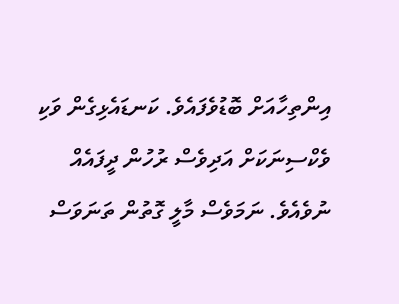އިންތިހާއަށް ބޮޑުވެފައެވެ. ކަނޑައެޅިގެން ވަކި ވެކްސިނަކަށް އަދިވެސް ރުހުން ދީފައެއް ނުވެއެވެ. ނަމަވެސް މާލީ ގޮތުން ތަނަވަސް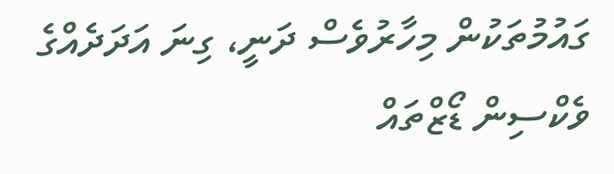ގައުމުތަކުން މިހާރުވެސް ދަނީ، ގިނަ އަދަދެއްގެ ވެކްސިން ޑޯޒްތައް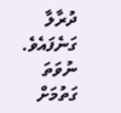ދުރާލާ ގަނެފައެވެ. ނުވަތަ ގަތުމަށް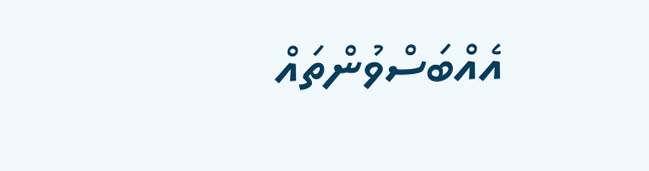އެއްބަސްވުންތައް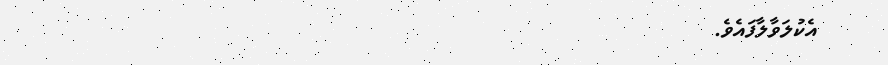އެކުލަވާލާފައެވެ.